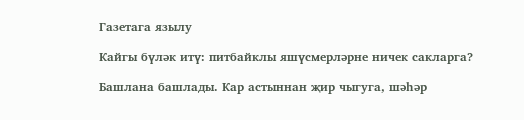Газетага язылу

Кайгы бүләк итү: питбайклы яшүсмерләрне ничек сакларга?

Башлана башлады. Кар астыннан җир чыгуга, шәһәр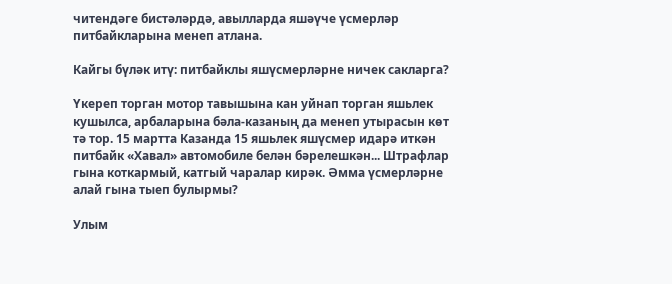читендәге бистәләрдә, авылларда яшәүче үсмерләр питбайкларына менеп атлана.

Кайгы бүләк итү: питбайклы яшүсмерләрне ничек сакларга?

Үкереп торган мотор тавышына кан уйнап торган яшьлек кушылса, арбаларына бәла-казаның да менеп утырасын көт тә тор. 15 мартта Казанда 15 яшьлек яшүсмер идарә иткән питбайк «Хавал» автомобиле белән бәрелешкән... Штрафлар гына коткармый, катгый чаралар кирәк. Әмма үсмерләрне алай гына тыеп булырмы?

Улым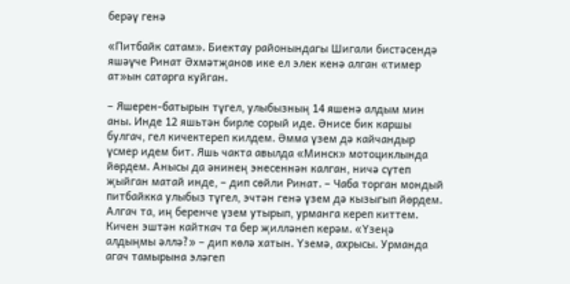берәү генә

«Питбайк сатам». Биектау районындагы Шигали бистәсендә яшәүче Ринат Әхмәтҗанов ике ел элек кенә алган «тимер ат»ын сатарга куйган.

– Яшерен-батырын түгел, улыбызның 14 яшенә алдым мин аны. Инде 12 яшьтән бирле сорый иде. Әнисе бик каршы булгач, гел кичектереп килдем. Әмма үзем дә кайчандыр үсмер идем бит. Яшь чакта авылда «Минск» мотоциклында йөрдем. Анысы да әнинең энесеннән калган, ничә сүтеп җыйган матай инде, – дип сөйли Ринат. – Чаба торган мондый питбайкка улыбыз түгел, эчтән генә үзем дә кызыгып йөрдем. Алгач та, иң беренче үзем утырып, урманга кереп киттем. Кичен эштән кайткач та бер җилләнеп керәм. «Үзеңә алдыңмы әллә?» – дип көлә хатын. Үземә, ахрысы. Урманда агач тамырына эләгеп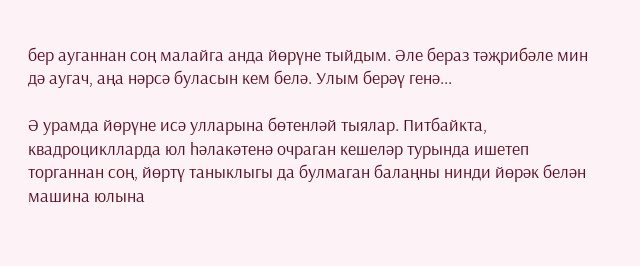бер ауганнан соң малайга анда йөрүне тыйдым. Әле бераз тәҗрибәле мин дә аугач, аңа нәрсә буласын кем белә. Улым берәү генә...

Ә урамда йөрүне исә улларына бөтенләй тыялар. Питбайкта, квадроциклларда юл һәлакәтенә очраган кешеләр турында ишетеп торганнан соң, йөртү таныклыгы да булмаган балаңны нинди йөрәк белән машина юлына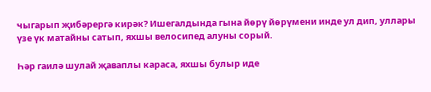чыгарып җибәрергә кирәк? Ишегалдында гына йөрү йөрүмени инде ул дип, уллары үзе үк матайны сатып, яхшы велосипед алуны сорый.

Һәр гаилә шулай җаваплы караса, яхшы булыр иде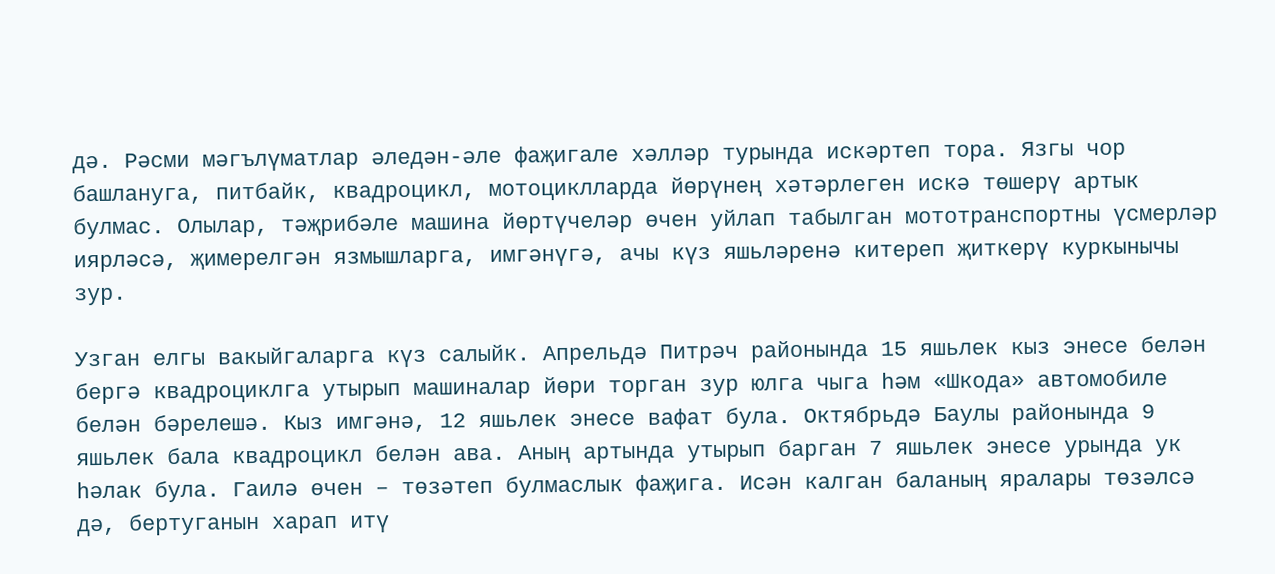дә. Рәсми мәгълүматлар әледән-әле фаҗигале хәлләр турында искәртеп тора. Язгы чор башлануга, питбайк, квадроцикл, мотоциклларда йөрүнең хәтәрлеген искә төшерү артык булмас. Олылар, тәҗрибәле машина йөртүчеләр өчен уйлап табылган мототранспортны үсмерләр иярләсә, җимерелгән язмышларга, имгәнүгә, ачы күз яшьләренә китереп җиткерү куркынычы зур.

Узган елгы вакыйгаларга күз салыйк. Апрельдә Питрәч районында 15 яшьлек кыз энесе белән бергә квадроциклга утырып машиналар йөри торган зур юлга чыга һәм «Шкода» автомобиле белән бәрелешә. Кыз имгәнә, 12 яшьлек энесе вафат була. Октябрьдә Баулы районында 9 яшьлек бала квадроцикл белән ава. Аның артында утырып барган 7 яшьлек энесе урында ук һәлак була. Гаилә өчен – төзәтеп булмаслык фаҗига. Исән калган баланың яралары төзәлсә дә, бертуганын харап итү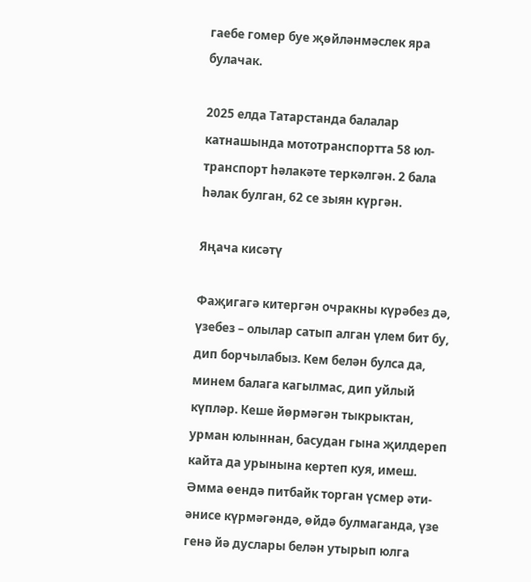гаебе гомер буе җөйләнмәслек яра булачак.

2025 елда Татарстанда балалар катнашында мототранспортта 58 юл-транспорт һәлакәте теркәлгән. 2 бала һәлак булган, 62 се зыян күргән.

Яңача кисәтү

Фаҗигагә китергән очракны күрәбез дә, үзебез – олылар сатып алган үлем бит бу, дип борчылабыз. Кем белән булса да, минем балага кагылмас, дип уйлый күпләр. Кеше йөрмәгән тыкрыктан, урман юлыннан, басудан гына җилдереп кайта да урынына кертеп куя, имеш. Әмма өендә питбайк торган үсмер әти-әнисе күрмәгәндә, өйдә булмаганда, үзе генә йә дуслары белән утырып юлга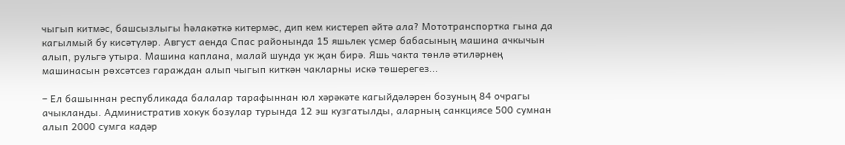чыгып китмәс, башсызлыгы һәлакәткә китермәс, дип кем кистереп әйтә ала? Мототранспортка гына да кагылмый бу кисәтүләр. Август аенда Спас районында 15 яшьлек үсмер бабасының машина ачкычын алып, рульгә утыра. Машина каплана, малай шунда ук җан бирә. Яшь чакта төнлә әтиләрнең машинасын рөхсәтсез гараждан алып чыгып киткән чакларны искә төшерегез...

– Ел башыннан республикада балалар тарафыннан юл хәрәкәте кагыйдәләрен бозуның 84 очрагы ачыкланды. Административ хокук бозулар турында 12 эш кузгатылды, аларның санкциясе 500 сумнан алып 2000 сумга кадәр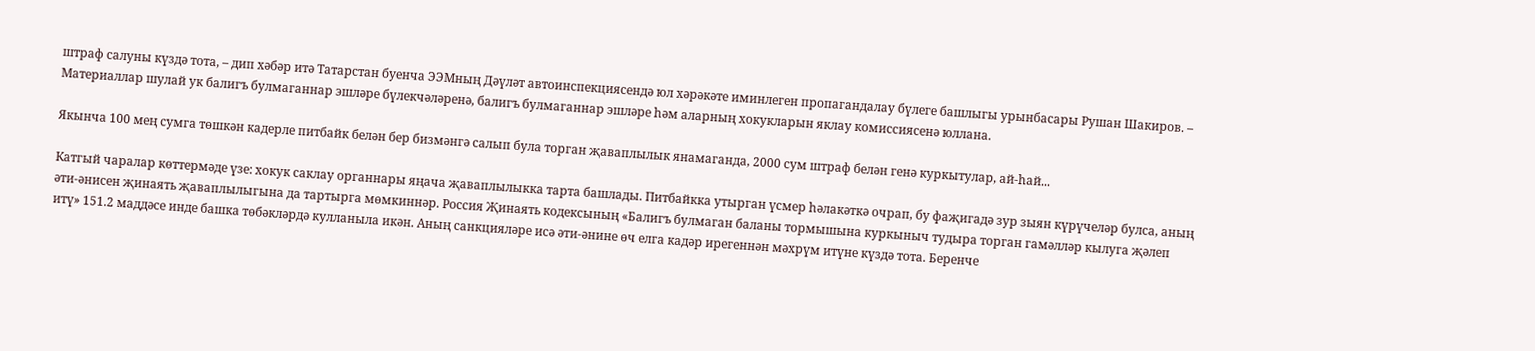штраф салуны күздә тота, – дип хәбәр итә Татарстан буенча ЭЭМның Дәүләт автоинспекциясендә юл хәрәкәте иминлеген пропагандалау бүлеге башлыгы урынбасары Рушан Шакиров. – Материаллар шулай ук балигъ булмаганнар эшләре бүлекчәләренә, балигъ булмаганнар эшләре һәм аларның хокукларын яклау комиссиясенә юллана.

Якынча 100 мең сумга төшкән кадерле питбайк белән бер бизмәнгә салып була торган җаваплылык янамаганда, 2000 сум штраф белән генә куркытулар, ай-һай...

Катгый чаралар көттермәде үзе: хокук саклау органнары яңача җаваплылыкка тарта башлады. Питбайкка утырган үсмер һәлакәткә очрап, бу фаҗигадә зур зыян күрүчеләр булса, аның әти-әнисен җинаять җаваплылыгына да тартырга мөмкиннәр. Россия Җинаять кодексының «Балигъ булмаган баланы тормышына куркыныч тудыра торган гамәлләр кылуга җәлеп итү» 151.2 маддәсе инде башка төбәкләрдә кулланыла икән. Аның санкцияләре исә әти-әнине өч елга кадәр ирегеннән мәхрүм итүне күздә тота. Беренче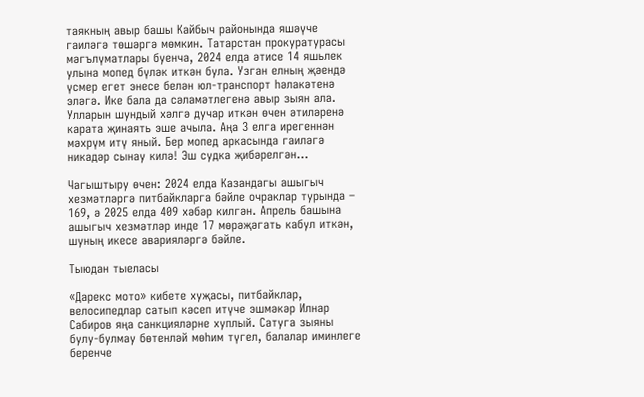таякның авыр башы Кайбыч районында яшәүче гаиләгә төшәргә мөмкин. Татарстан прокуратурасы мәгълүматлары буенча, 2024 елда әтисе 14 яшьлек улына мопед бүләк иткән була. Узган елның җәендә үсмер егет энесе белән юл-транспорт һәлакәтенә эләгә. Ике бала да сәламәтлегенә авыр зыян ала. Улларын шундый хәлгә дучар иткән өчен әтиләренә карата җинаять эше ачыла. Аңа 3 елга ирегеннән мәхрүм итү яный. Бер мопед аркасында гаиләгә никадәр сынау килә! Эш судка җибәрелгән...

Чагыштыру өчен: 2024 елда Казандагы ашыгыч хезмәтләргә питбайкларга бәйле очраклар турында – 169, ә 2025 елда 409 хәбәр килгән. Апрель башына ашыгыч хезмәтләр инде 17 мөрәҗәгать кабул иткән, шуның икесе аварияләргә бәйле.

Тыюдан тыеласы

«Дарекс мото» кибете хуҗасы, питбайклар, велосипедлар сатып кәсеп итүче эшмәкәр Илнар Сабиров яңа санкцияләрне хуплый. Сатуга зыяны булу-булмау бөтенләй мөһим түгел, балалар иминлеге беренче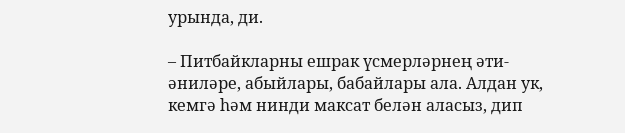урында, ди.

– Питбайкларны ешрак үсмерләрнең әти-әниләре, абыйлары, бабайлары ала. Алдан ук, кемгә һәм нинди максат белән аласыз, дип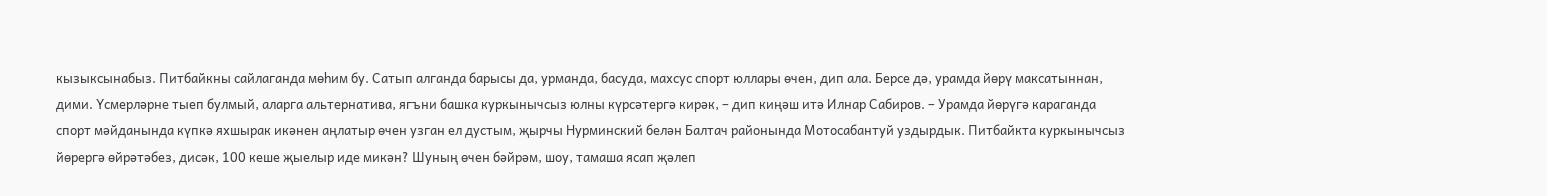кызыксынабыз. Питбайкны сайлаганда мөһим бу. Сатып алганда барысы да, урманда, басуда, махсус спорт юллары өчен, дип ала. Берсе дә, урамда йөрү максатыннан, дими. Үсмерләрне тыеп булмый, аларга альтернатива, ягъни башка куркынычсыз юлны күрсәтергә кирәк, – дип киңәш итә Илнар Сабиров. – Урамда йөрүгә караганда спорт мәйданында күпкә яхшырак икәнен аңлатыр өчен узган ел дустым, җырчы Нурминский белән Балтач районында Мотосабантуй уздырдык. Питбайкта куркынычсыз йөрергә өйрәтәбез, дисәк, 100 кеше җыелыр иде микән? Шуның өчен бәйрәм, шоу, тамаша ясап җәлеп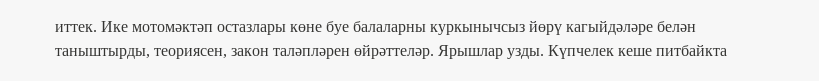иттек. Ике мотомәктәп остазлары көне буе балаларны куркынычсыз йөрү кагыйдәләре белән таныштырды, теориясен, закон таләпләрен өйрәттеләр. Ярышлар узды. Күпчелек кеше питбайкта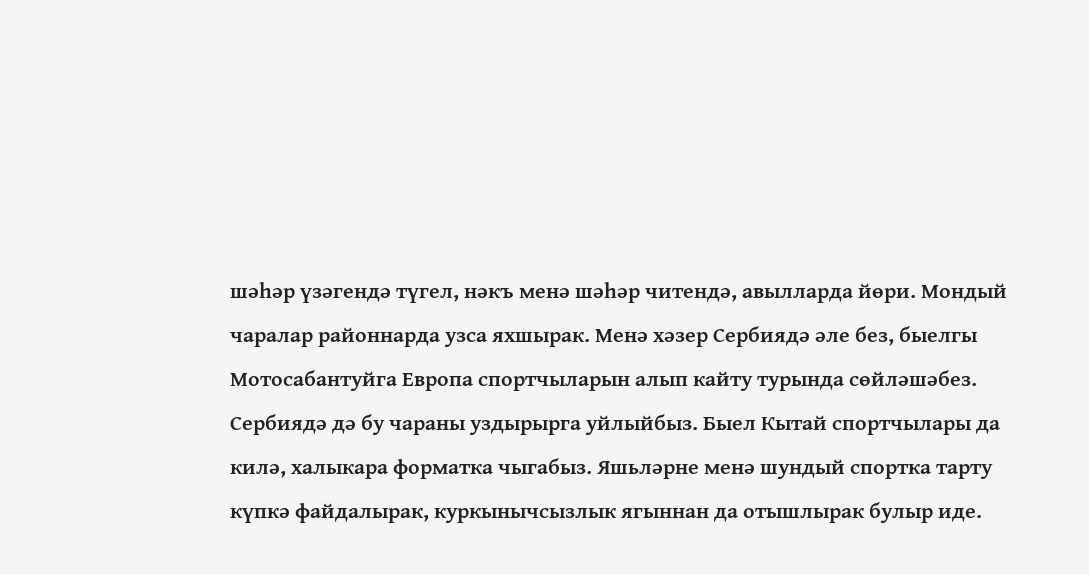шәһәр үзәгендә түгел, нәкъ менә шәһәр читендә, авылларда йөри. Мондый чаралар районнарда узса яхшырак. Менә хәзер Сербиядә әле без, быелгы Мотосабантуйга Европа спортчыларын алып кайту турында сөйләшәбез. Сербиядә дә бу чараны уздырырга уйлыйбыз. Быел Кытай спортчылары да килә, халыкара форматка чыгабыз. Яшьләрне менә шундый спортка тарту күпкә файдалырак, куркынычсызлык ягыннан да отышлырак булыр иде.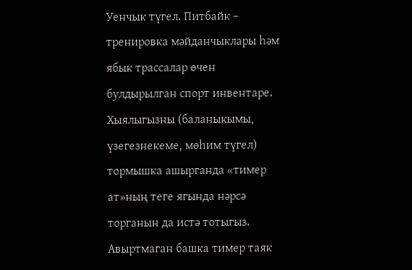Уенчык түгел. Питбайк – тренировка мәйданчыклары һәм ябык трассалар өчен булдырылган спорт инвентаре. Хыялыгызны (баланыкымы, үзегезнекеме, мөһим түгел) тормышка ашырганда «тимер ат»ның теге ягында нәрсә торганын да истә тотыгыз. Авыртмаган башка тимер таяк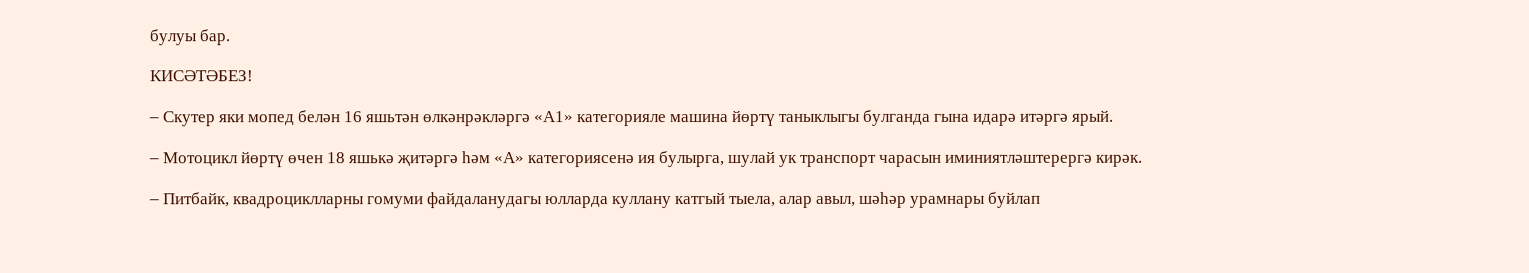булуы бар.

КИСӘТӘБЕЗ!

– Скутер яки мопед белән 16 яшьтән өлкәнрәкләргә «А1» категорияле машина йөртү таныклыгы булганда гына идарә итәргә ярый.

– Мотоцикл йөртү өчен 18 яшькә җитәргә һәм «А» категориясенә ия булырга, шулай ук транспорт чарасын иминиятләштерергә кирәк.

– Питбайк, квадроциклларны гомуми файдаланудагы юлларда куллану катгый тыела, алар авыл, шәһәр урамнары буйлап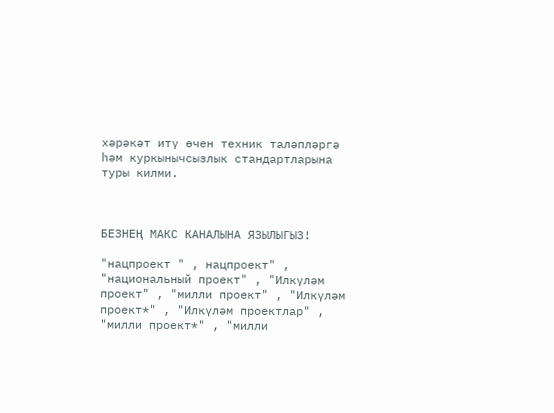хәрәкәт итү өчен техник таләпләргә һәм куркынычсызлык стандартларына туры килми.



БЕЗНЕҢ МАКС КАНАЛЫНА ЯЗЫЛЫГЫЗ!

"нацпроект " , нацпроект" , "национальный проект" , "Илкүләм проект" , "милли проект" , "Илкүләм проект*" , "Илкүләм проектлар" , "милли проект*" , "милли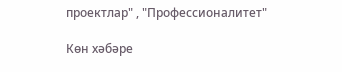проектлар" , "Профессионалитет"

Көн хәбәре